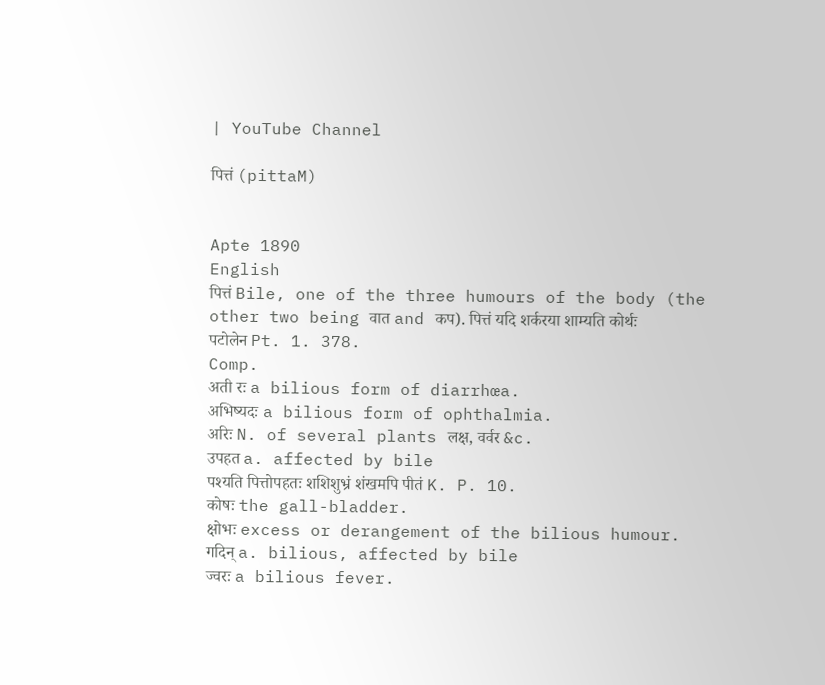| YouTube Channel

पित्तं (pittaM)


Apte 1890
English
पित्तं Bile, one of the three humours of the body (the other two being वात and कप). पित्तं यदि शर्करया शाम्यति कोर्थः पटोलेन Pt. 1. 378.
Comp.
अती रः a bilious form of diarrhœa.
अभिष्यदः a bilious form of ophthalmia.
अरिः N. of several plants लक्ष, वर्वर &c.
उपहत a. affected by bile
पश्यति पित्तोपहतः शशिशुभ्रं शंखमपि पीतं K. P. 10.
कोषः the gall-bladder.
क्षोभः excess or derangement of the bilious humour.
गदिन् a. bilious, affected by bile
ज्वरः a bilious fever.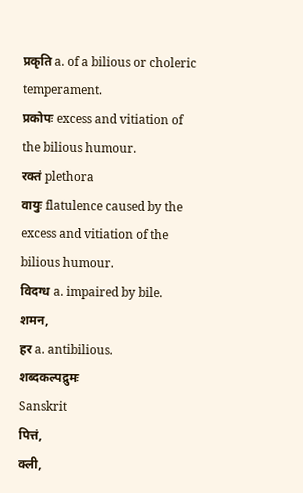प्रकृति a. of a bilious or choleric temperament.
प्रकोपः excess and vitiation of the bilious humour.
रक्तं plethora
वायुः flatulence caused by the excess and vitiation of the bilious humour.
विदग्ध a. impaired by bile.
शमन,
हर a. antibilious.
शब्दकल्पद्रुमः
Sanskrit
पित्तं,
क्ली,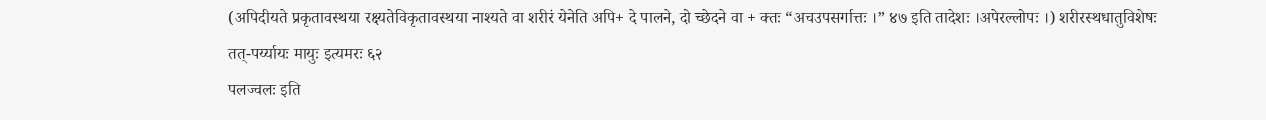(अपिदीयते प्रकृतावस्थया रक्ष्यतेविकृतावस्थया नाश्यते वा शरीरं येनेति अपि+ दे पालने, दो च्छेदने वा + क्तः “अचउपसर्गात्तः ।” ४७ इति तादेशः ।अपेरल्लोपः ।) शरीरस्थधातुविशेषः तत्-पर्य्यायः मायुः इत्यमरः ६२
पलज्वलः इति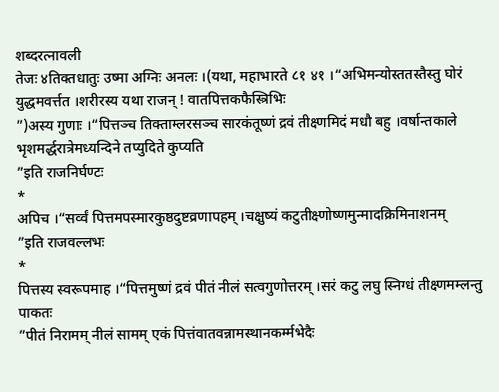शब्दरत्नावली
तेजः ४तिक्तधातुः उष्मा अग्निः अनलः ।(यथा, महाभारते ८१ ४१ ।“अभिमन्योस्ततस्तैस्तु घोरं युद्धमवर्त्तत ।शरीरस्य यथा राजन् ! वातपित्तकफैस्त्रिभिः
”)अस्य गुणाः ।“पित्तञ्च तिक्ताम्लरसञ्च सारकंतूष्णं द्रवं तीक्ष्णमिदं मधौ बहु ।वर्षान्तकाले भृशमर्द्धरात्रेमध्यन्दिने तप्युदिते कुप्यति
”इति राजनिर्घण्टः
*
अपिच ।“सर्व्वं पित्तमपस्मारकुष्ठदुष्टव्रणापहम् ।चक्षुष्यं कटुतीक्ष्णोष्णमुन्मादक्रिमिनाशनम्
”इति राजवल्लभः
*
पित्तस्य स्वरूपमाह ।“पित्तमुष्णं द्रवं पीतं नीलं सत्वगुणोत्तरम् ।सरं कटु लघु स्निग्धं तीक्ष्णमम्लन्तु पाकतः
”पीतं निरामम् नीलं सामम् एकं पित्तंवातवन्नामस्थानकर्म्मभेदैः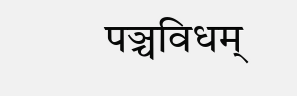पञ्चविधम्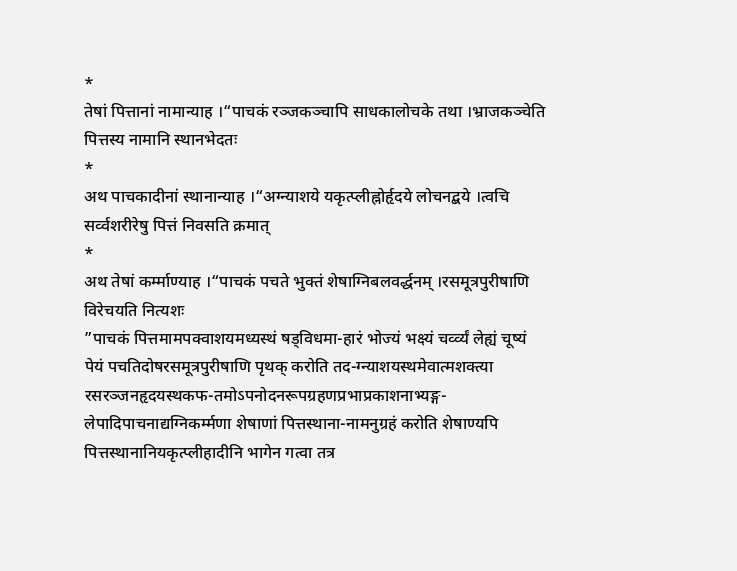*
तेषां पित्तानां नामान्याह ।“पाचकं रञ्जकञ्चापि साधकालोचके तथा ।भ्राजकञ्चेति पित्तस्य नामानि स्थानभेदतः
*
अथ पाचकादीनां स्थानान्याह ।“अग्न्याशये यकृत्प्लीह्नोर्हृदये लोचनद्बये ।त्वचि सर्व्वशरीरेषु पित्तं निवसति क्रमात्
*
अथ तेषां कर्म्माण्याह ।“पाचकं पचते भुक्तं शेषाग्निबलवर्द्धनम् ।रसमूत्रपुरीषाणि विरेचयति नित्यशः
”पाचकं पित्तमामपक्वाशयमध्यस्थं षड्विधमा-हारं भोज्यं भक्ष्यं चर्व्व्यं लेह्यं चूष्यं पेयं पचतिदोषरसमूत्रपुरीषाणि पृथक् करोति तद-ग्न्याशयस्थमेवात्मशक्त्या रसरञ्जनहृदयस्थकफ-तमोऽपनोदनरूपग्रहणप्रभाप्रकाशनाभ्यङ्ग-लेपादिपाचनाद्यग्निकर्म्मणा शेषाणां पित्तस्थाना-नामनुग्रहं करोति शेषाण्यपि पित्तस्थानानियकृत्प्लीहादीनि भागेन गत्वा तत्र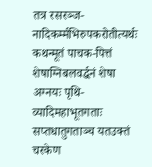तत्र रसरञ्ज-नादिकर्म्मभिरुपकरोतीत्यर्थः कथन्मूतं पाचक-पित्तं शेषाग्निबलवर्द्धनं शेषा अग्नयः पृथि-व्यादिमहाभूतगताः सप्तधातुगताञ्च यतउक्तं चरकेण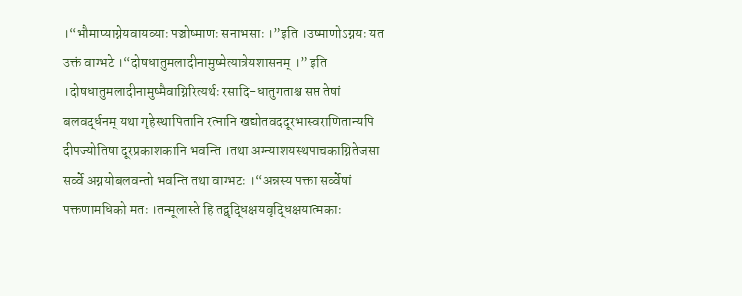।“भौमाप्याग्नेयवायव्याः पञ्चोष्माणः सनाभसाः ।”इति ।उष्माणोऽग्नयः यत उक्तं वाग्भटे ।“दोषधातुमलादीनामुष्मेत्यात्रेयशासनम् ।” इति ।दोषधातुमलादीनामुष्मैवाग्निरित्यर्थः रसादि-धातुगताश्च सप्त तेषां बलवर्द्धनम् यथा गृहेस्थापितानि रत्नानि खद्योतवददूरभास्वराणितान्यपि दीपज्योतिषा दूरप्रकाशकानि भवन्ति ।तथा अग्न्याशयस्थपाचकाग्नितेजसा सर्व्वे अग्नयोबलवन्तो भवन्ति तथा वाग्भटः ।“अन्नस्य पक्ता सर्व्वेषां पक्तणामधिको मतः ।तन्मूलास्ते हि तद्वृद्धिक्षयवृद्धिक्षयात्मकाः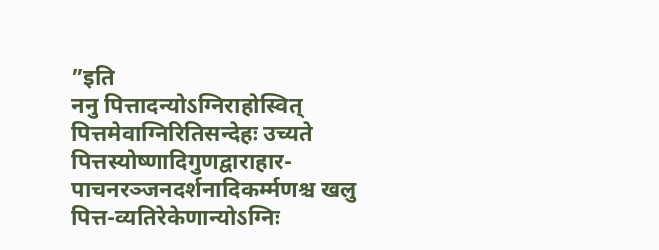”इति
ननु पित्तादन्योऽग्निराहोस्वित् पित्तमेवाग्निरितिसन्देहः उच्यते पित्तस्योष्णादिगुणद्वाराहार-पाचनरञ्जनदर्शनादिकर्म्मणश्च खलु पित्त-व्यतिरेकेणान्योऽग्निः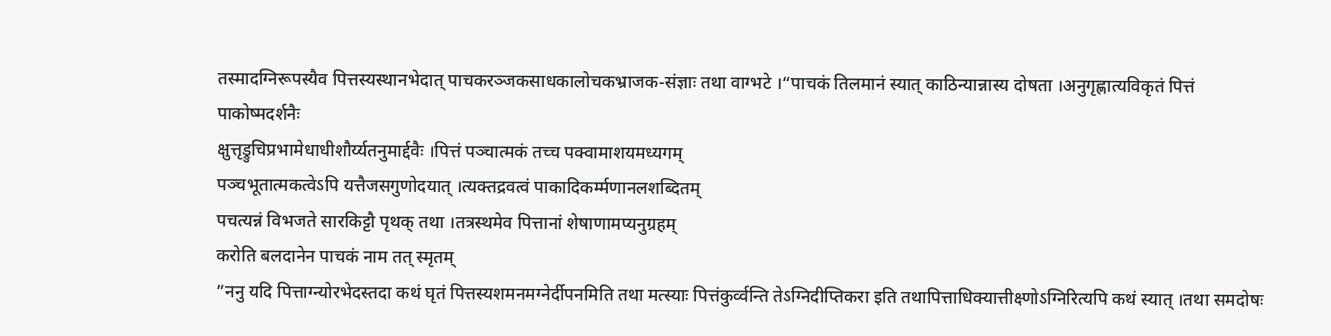तस्मादग्निरूपस्यैव पित्तस्यस्थानभेदात् पाचकरञ्जकसाधकालोचकभ्राजक-संज्ञाः तथा वाग्भटे ।“पाचकं तिलमानं स्यात् काठिन्यान्नास्य दोषता ।अनुगृह्णात्यविकृतं पित्तं पाकोष्मदर्शनैः
क्षुत्तृड्रुचिप्रभामेधाधीशौर्य्यतनुमार्द्दवैः ।पित्तं पञ्चात्मकं तच्च पक्वामाशयमध्यगम्
पञ्चभूतात्मकत्वेऽपि यत्तैजसगुणोदयात् ।त्यक्तद्रवत्वं पाकादिकर्म्मणानलशब्दितम्
पचत्यन्नं विभजते सारकिट्टौ पृथक् तथा ।तत्रस्थमेव पित्तानां शेषाणामप्यनुग्रहम्
करोति बलदानेन पाचकं नाम तत् स्मृतम्
”ननु यदि पित्ताग्न्योरभेदस्तदा कथं घृतं पित्तस्यशमनमग्नेर्दीपनमिति तथा मत्स्याः पित्तंकुर्व्वन्ति तेऽग्निदीप्तिकरा इति तथापित्ताधिक्यात्तीक्ष्णोऽग्निरित्यपि कथं स्यात् ।तथा समदोषः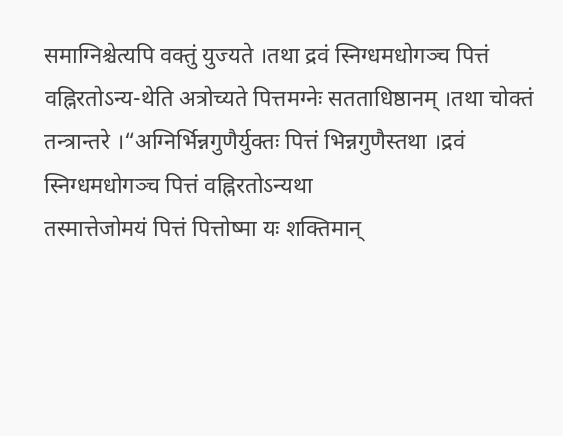समाग्निश्चेत्यपि वक्तुं युज्यते ।तथा द्रवं स्निग्धमधोगञ्च पित्तं वह्निरतोऽन्य-थेति अत्रोच्यते पित्तमग्नेः सतताधिष्ठानम् ।तथा चोक्तं तन्त्रान्तरे ।“अग्निर्भिन्नगुणैर्युक्तः पित्तं भिन्नगुणैस्तथा ।द्रवं स्निग्धमधोगञ्च पित्तं वह्निरतोऽन्यथा
तस्मात्तेजोमयं पित्तं पित्तोष्मा यः शक्तिमान्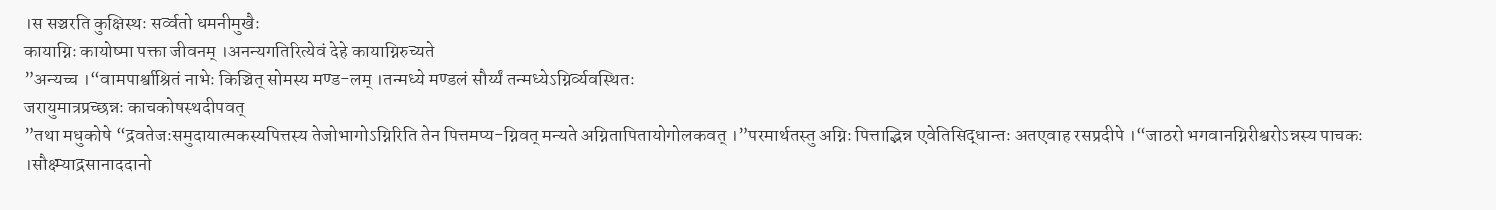।स सञ्चरति कुक्षिस्थः सर्व्वतो धमनीमुखैः
कायाग्निः कायोष्मा पक्ता जीवनम् ।अनन्यगतिरित्येवं देहे कायाग्निरुच्यते
”अन्यच्च ।“वामपार्श्वाश्रितं नाभेः किञ्चित् सोमस्य मण्ड-लम् ।तन्मध्ये मण्डलं सौर्य्यं तन्मध्येऽग्निर्व्यवस्थितः
जरायुमात्रप्रच्छन्नः काचकोषस्थदीपवत्
”तथा मधुकोषे “द्रवतेजःसमुदायात्मकस्यपित्तस्य तेजोभागोऽग्निरिति तेन पित्तमप्य-ग्निवत् मन्यते अग्नितापितायोगोलकवत् ।”परमार्थतस्तु अग्निः पित्ताद्भिन्न एवेतिसिद्धान्तः अतएवाह रसप्रदीपे ।“जाठरो भगवानग्निरीश्वरोऽन्नस्य पाचकः ।सौक्ष्म्याद्रसानाददानो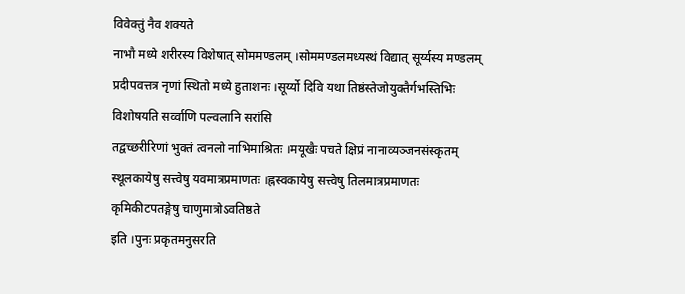विवेक्तुं नैव शक्यते
नाभौ मध्ये शरीरस्य विशेषात् सोममण्डलम् ।सोममण्डलमध्यस्थं विद्यात् सूर्य्यस्य मण्डलम्
प्रदीपवत्तत्र नृणां स्थितो मध्ये हुताशनः ।सूर्य्यो दिवि यथा तिष्ठंस्तेजोयुक्तैर्गभस्तिभिः
विशोषयति सर्व्वाणि पल्वलानि सरांसि
तद्वच्छरीरिणां भुक्तं त्वनलो नाभिमाश्रितः ।मयूखैः पचते क्षिप्रं नानाव्यञ्जनसंस्कृतम्
स्थूलकायेषु सत्त्वेषु यवमात्रप्रमाणतः ।ह्नस्वकायेषु सत्त्वेषु तिलमात्रप्रमाणतः
कृमिकीटपतङ्गेषु चाणुमात्रोऽवतिष्ठते
इति ।पुनः प्रकृतमनुसरति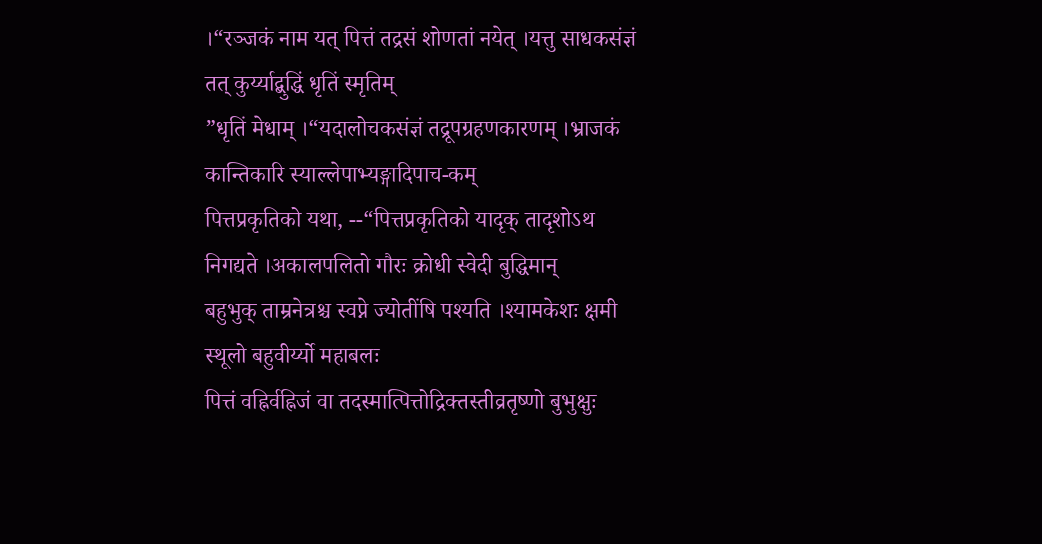।“रञ्जकं नाम यत् पित्तं तद्रसं शोणतां नयेत् ।यत्तु साधकसंज्ञं तत् कुर्य्याद्बुद्धिं धृतिं स्मृतिम्
”धृतिं मेधाम् ।“यदालोचकसंज्ञं तद्रूपग्रहणकारणम् ।भ्राजकं कान्तिकारि स्याल्लेपाभ्यङ्गादिपाच-कम्
पित्तप्रकृतिको यथा, --“पित्तप्रकृतिको यादृक् तादृशोऽथ निगद्यते ।अकालपलितो गौरः क्रोधी स्वेदी बुद्धिमान्
बहुभुक् ताम्रनेत्रश्च स्वप्ने ज्योतींषि पश्यति ।श्यामकेशः क्षमी स्थूलो बहुवीर्य्यो महाबलः
पित्तं वह्निर्वह्निजं वा तदस्मात्पित्तोद्रिक्तस्तीव्रतृष्णो बुभुक्षुः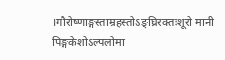।गौरोष्णाङ्गस्ताम्रहस्तोऽङ्घ्रिरक्तःशूरो मानी पिङ्गकेशोऽल्पलोमा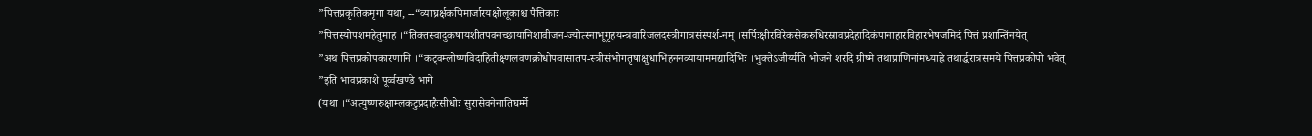”पित्तप्रकृतिकमृगा यथा, --“व्याघ्रर्क्षकपिमार्जारयक्षोलूकाश्च पैत्तिकाः
”पित्तस्योपशमहेतुमाह ।“तिक्तस्वादुकषायशीतपवनच्छायानिशावीजन-ज्योत्स्नाभूगृहयन्त्रवारिजलदस्त्रीगात्रसंस्पर्श-नम् ।सर्पिःक्षीरविरेकसेकरुधिरस्रावप्रदेहादिकंपानाहारविहारभेषजमिदं पित्तं प्रशान्तिंनयेत्
”अथ पित्तप्रकोपकारणानि ।“कट्वम्लोष्णविदाहितीक्ष्णलवणक्रोधोपवासातप-स्त्रीसंभोगतृषाक्षुधाभिहननव्यायाममद्यादिभिः ।भुक्तेऽजीर्य्यति भोजने शरदि ग्रीष्मे तथाप्राणिनांमध्याह्ने तथार्द्धरात्रसमये पित्तप्रकोपो भवेत्
”इति भावप्रकाशे पूर्व्वखण्डे भागे
(यथा ।“अत्युष्णरुक्षाम्लकटुप्रदाहैःसीधोः सुरासेवनेनातिघर्म्मे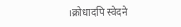।क्रोधादपि स्वेदने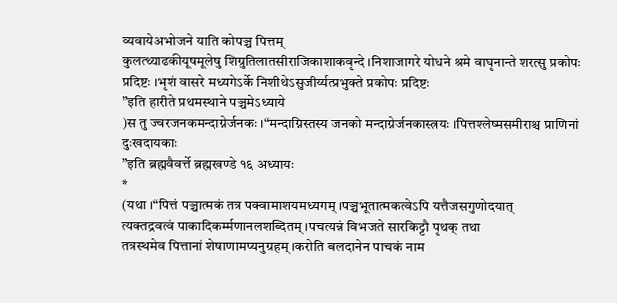व्यवायेअभोजने याति कोपञ्च पित्तम्
कुलत्थ्याढकीयूषमूलेषु शिग्रुतिलातसीराजिकाशाकवृन्दे ।निशाजागरे योधने श्रमे वाघृनान्ते शरत्सु प्रकोपः प्रदिष्टः ।भृशं वासरे मध्यगेऽर्के निशीथेऽसुजीर्य्यत्प्रभुक्ते प्रकोपः प्रदिष्टः
”इति हारीते प्रथमस्थाने पञ्चमेऽध्याये
)स तु ज्वरजनकमन्दाग्नेर्जनकः ।“मन्दाग्निस्तस्य जनको मन्दाग्नेर्जनकास्त्रयः ।पित्तश्लेष्मसमीराश्च प्राणिनां दुःखदायकाः
”इति ब्रह्मवैवर्त्ते ब्रह्मखण्डे १६ अध्यायः
*
(यथा ।“पित्तं पञ्चात्मकं तत्र पक्वामाशयमध्यगम् ।पञ्चभूतात्मकत्वेऽपि यत्तैजसगुणोदयात्
त्यक्तद्रवत्वं पाकादिकर्म्मणानलशब्दितम् ।पचत्यन्नं विभजते सारकिट्टौ पृथक् तथा
तत्रस्थमेव पित्तानां शेषाणामप्यनुग्रहम् ।करोति बलदानेन पाचकं नाम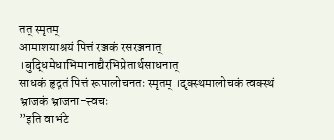तत् स्मृतम्
आमाशयाश्रयं पित्तं रञ्जकं रसरञ्जनात् ।बुद्धिमेधाभिमानाद्यैरभिप्रेतार्थसाधनात्
साधकं हृद्गतं पित्तं रूपालोचनतः स्मृतम् ।दृक्स्थमालोचकं त्वक्स्थं भ्राजकं भ्राजना-त्त्वचः
”इति वाभंटे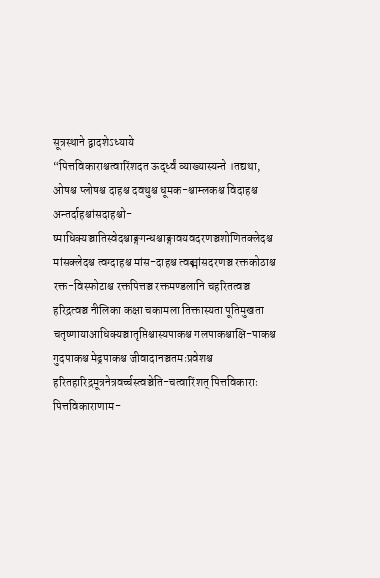सूत्रस्थाने द्वादशेऽध्याये
“पित्तविकाराश्चत्वारिंशदत ऊर्द्ध्वं व्याख्यास्यन्ते ।तद्यथा, ओषश्च प्लोषश्च दाहश्च दवथुश्च धूमक-श्चाम्लकश्च विदाहश्च अन्तर्दाहश्चांसदाहश्चो-ष्माधिक्यञ्चातिस्वेदश्चाङ्गगन्धश्चाङ्गावयवदरणञ्चशोणितक्लेदश्च मांसक्लेदश्च त्वग्दाहश्च मांस-दाहश्च त्वङ्मांसदरणञ्च रक्तकोठाश्च रक्त-विस्फोटाश्च रक्तपित्तञ्च रक्तमण्डलानि चहरितत्वञ्च हरिद्रत्वञ्च नीलिका कक्षा चकामला तिक्तास्यता पूतिमुखता चतृष्णायाआधिक्यञ्चातृप्तिश्चास्यपाकश्च गलपाकश्चाक्षि-पाकश्च गुदपाकश्च मेढ्रपाकश्च जीवादानञ्चतमःप्रवेशश्च हरितहारिद्रमूत्रनेत्रवर्च्चस्त्वञ्चेति-चत्वारिंशत् पित्तविकाराः पित्तविकाराणाम-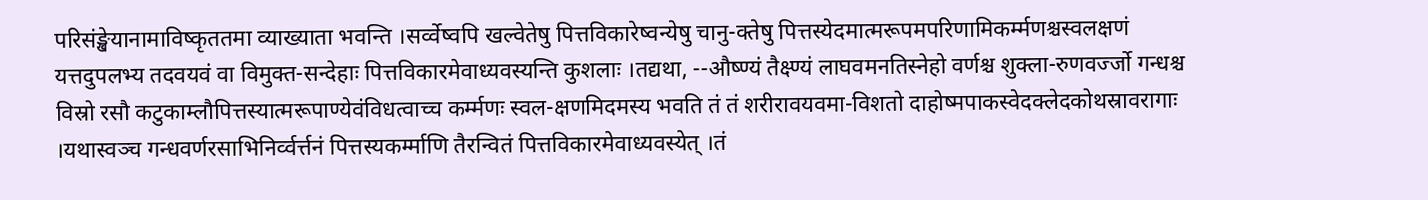परिसंङ्खेयानामाविष्कृततमा व्याख्याता भवन्ति ।सर्व्वेष्वपि खल्वेतेषु पित्तविकारेष्वन्येषु चानु-क्तेषु पित्तस्येदमात्मरूपमपरिणामिकर्म्मणश्चस्वलक्षणं यत्तदुपलभ्य तदवयवं वा विमुक्त-सन्देहाः पित्तविकारमेवाध्यवस्यन्ति कुशलाः ।तद्यथा, --औष्ण्यं तैक्ष्ण्यं लाघवमनतिस्नेहो वर्णश्च शुक्ला-रुणवर्ज्जो गन्धश्च विस्रो रसौ कटुकाम्लौपित्तस्यात्मरूपाण्येवंविधत्वाच्च कर्म्मणः स्वल-क्षणमिदमस्य भवति तं तं शरीरावयवमा-विशतो दाहोष्मपाकस्वेदक्लेदकोथस्रावरागाः ।यथास्वञ्च गन्धवर्णरसाभिनिर्व्वर्त्तनं पित्तस्यकर्म्माणि तैरन्वितं पित्तविकारमेवाध्यवस्येत् ।तं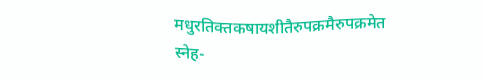मधुरतिक्तकषायशीतैरुपक्रमैरुपक्रमेत स्नेह-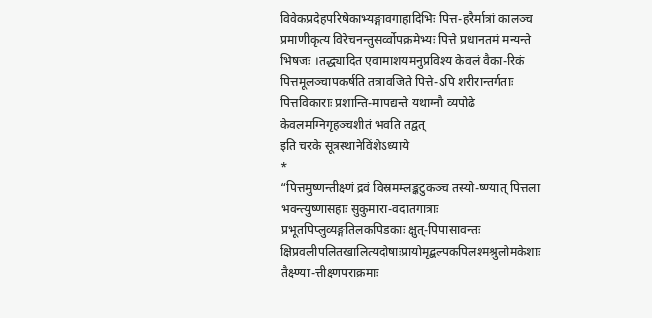विवेकप्रदेहपरिषेकाभ्यङ्गावगाहादिभिः पित्त-हरैर्मात्रां कालञ्च प्रमाणीकृत्य विरेचनन्तुसर्व्वोपक्रमेभ्यः पित्ते प्रधानतमं मन्यन्ते भिषजः ।तद्ध्यादित एवामाशयमनुप्रविश्य केवलं वैका-रिकं पित्तमूलञ्चापकर्षति तत्रावजिते पित्ते-ऽपि शरीरान्तर्गताः पित्तविकाराः प्रशान्ति-मापद्यन्ते यथाग्नौ व्यपोढे केवलमग्निगृहञ्चशीतं भवति तद्वत्
इति चरके सूत्रस्थानेविंशेऽध्याये
*
“पित्तमुष्णन्तीक्ष्णं द्रवं विस्रमम्लङ्कटुकञ्च तस्यो-ष्ण्यात् पित्तला भवन्त्युष्णासहाः सुकुमारा-वदातगात्राः प्रभूतपिप्लुव्यङ्गतिलकपिडकाः क्षुत्-पिपासावन्तः क्षिप्रवलीपलितखालित्यदोषाःप्रायोमृद्बल्पकपिलश्मश्रुलोमकेशाः तैक्ष्ण्या-त्तीक्ष्णपराक्रमाः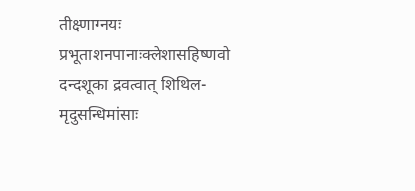तीक्ष्णाग्नयः प्रभूताशनपानाःक्लेशासहिष्णवो दन्दशूका द्रवत्वात् शिथिल-मृदुसन्धिमांसाः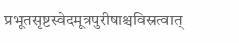प्रभूतसृष्टस्वेदमूत्रपुरीषाश्चविस्रत्वात्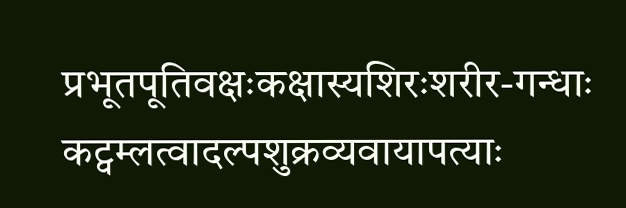प्रभूतपूतिवक्षःकक्षास्यशिरःशरीर-गन्धाः कट्वम्लत्वादल्पशुक्रव्यवायापत्याः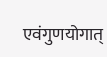एवंगुणयोगात्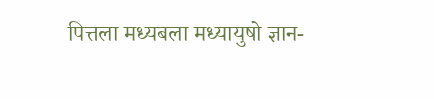पित्तला मध्यबला मध्यायुषो ज्ञान-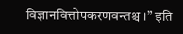विज्ञानवित्तोपकरणवन्तश्च ।” इति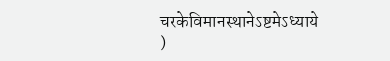चरकेविमानस्थानेऽष्टमेऽध्याये
)